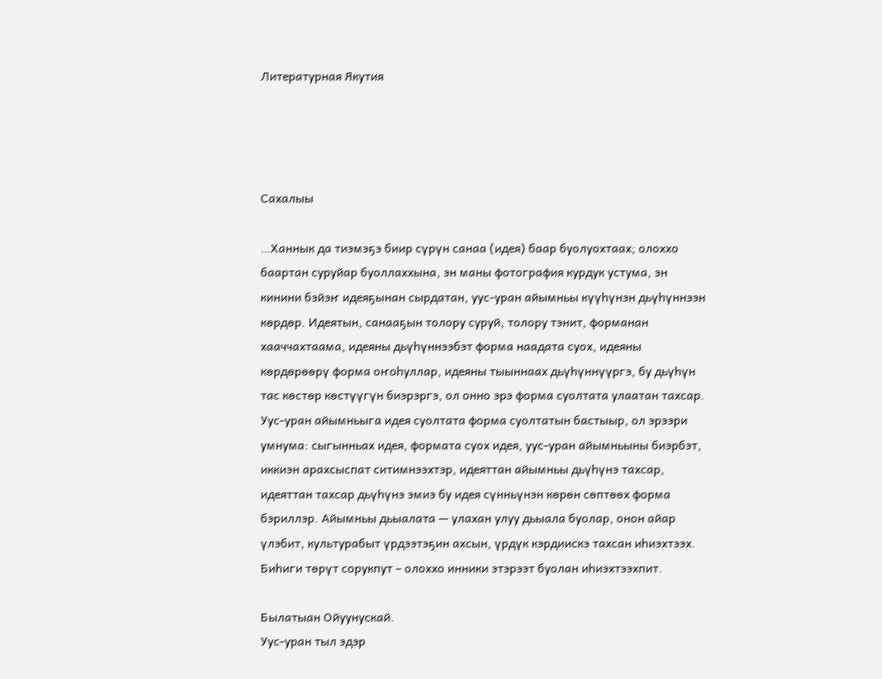Литературная Якутия




Сахалыы

…Ханнык да тиэмэҕэ биир сүрүн санаа (идея) баар буолуохтаах; олоххо баартан суруйар буоллаххына, эн маны фотография курдук устума, эн кинини бэйэҥ идеяҕынан сырдатан, уус-уран айымньы күүһүнэн дьүһүннээн көрдөр. Идеятын, caнaaҕын толору суруй, толору тэнит, форманан хааччахтаама, идеяны дьүһүннээбэт форма наадата суох, идеяны көрдөрөөрү форма оҥоһуллар, идеяны тыыннаах дьүһүннүүргэ, бу дьүһүн тас көстөр көстүүгүн биэрэргэ, ол онно эрэ форма суолтата улаатан тахсар. Уус-уран айымньыга идея суолтата форма суолтатын бастыыр, ол эрээри умнума: сыгынньах идея, формата суох идея, уус-уран айымньыны биэрбэт, иккиэн арахсыспат ситимнээхтэр, идеяттан айымньы дьүһүнэ тахсар, идеяттан тахсар дьүһүнэ эмиэ бу идея сүнньүнэн көрөн сөптөөх форма бэриллэр. Айымньы дьыалата — улахан улуу дьыала буолар, онон айар үлэбит, культурабыт үрдээтэҕин ахсын, үрдүк кэрдиискэ тахсан иһиэхтээх. Биһиги төрүт сорукпут – олоххо инники этэрээт буолан иһиэхтээхпит.

Былатыан Ойуунускай.
Уус-уран тыл эдэр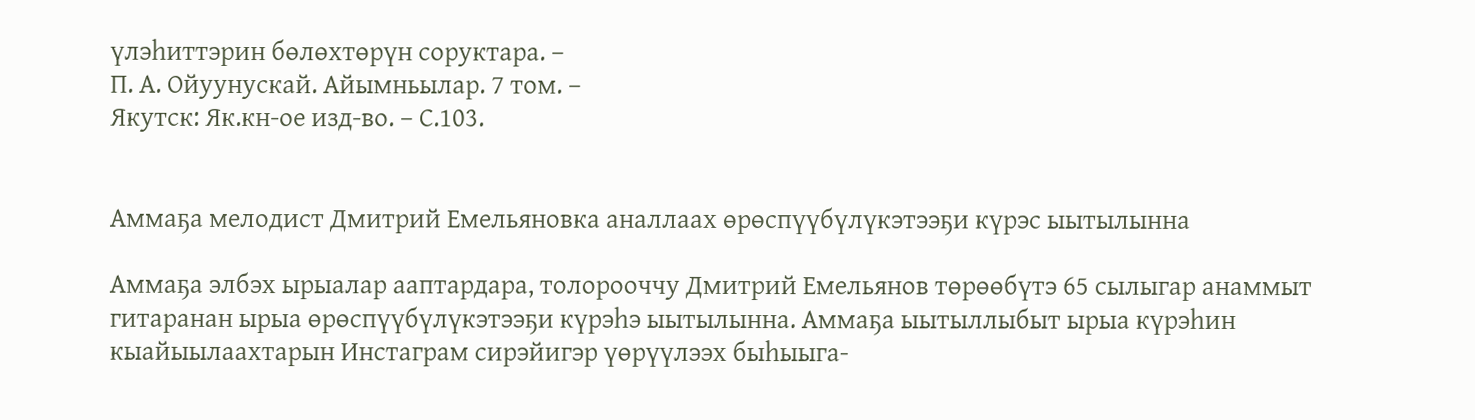үлэһиттэрин бөлөхтөрүн соруктара. –
П. А. Ойуунускай. Айымньылар. 7 том. –
Якутск: Як.кн-ое изд-во. – С.103.


Аммаҕа мелодист Дмитрий Емельяновка аналлаах өрөспүүбүлүкэтээҕи күрэс ыытылынна

Аммаҕа элбэх ырыалар ааптардара, толорооччу Дмитрий Емельянов төрөөбүтэ 65 сылыгар анаммыт гитаранан ырыа өрөспүүбүлүкэтээҕи күрэһэ ыытылынна. Аммаҕа ыытыллыбыт ырыа күрэһин кыайыылаахтарын Инстаграм сирэйигэр үөрүүлээх быһыыга-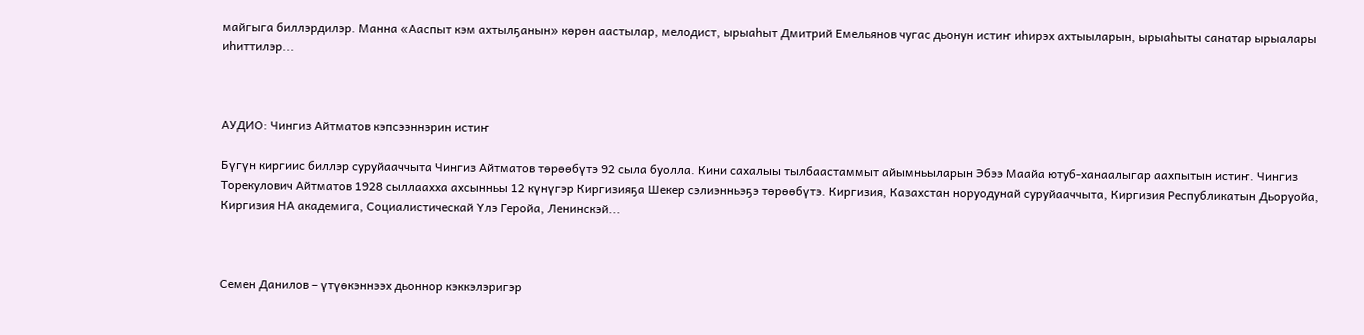майгыга биллэрдилэр. Манна «Ааспыт кэм ахтылҕанын» көрөн аастылар, мелодист, ырыаһыт Дмитрий Емельянов чугас дьонун истиҥ иһирэх ахтыыларын, ырыаһыты санатар ырыалары иһиттилэр...



АУДИО: Чингиз Айтматов кэпсээннэрин истиҥ

Бүгүн киргиис биллэр суруйааччыта Чингиз Айтматов төрөөбүтэ 92 сыла буолла. Кини сахалыы тылбаастаммыт айымньыларын Эбээ Маайа ютуб-ханаалыгар аахпытын истиҥ. Чингиз Торекулович Айтматов 1928 сыллаахха ахсынньы 12 күнүгэр Киргизияҕа Шекер сэлиэнньэҕэ төрөөбүтэ. Киргизия, Казахстан норуодунай суруйааччыта, Киргизия Республикатын Дьоруойа, Киргизия НА академига, Социалистическай Үлэ Геройа, Ленинскэй...



Семен Данилов – үтүөкэннээх дьоннор кэккэлэригэр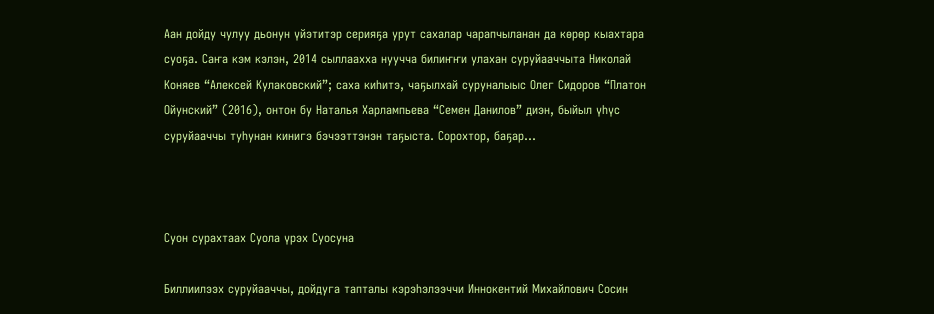Аан дойду чулуу дьонун үйэтитэр серияҕа урут сахалар чарапчыланан да көрөр кыахтара суоҕа. Саҥа кэм кэлэн, 2014 сыллаахха нуучча билиҥҥи улахан суруйааччыта Николай Коняев “Алексей Кулаковский”; саха киһитэ, чаҕылхай суруналыыс Олег Сидоров “Платон Ойунский” (2016), онтон бу Наталья Харлампьева “Семен Данилов” диэн, быйыл үһүс суруйааччы туһунан кинигэ бэчээттэнэн таҕыста. Сорохтор, баҕар...



Суон сурахтаах Суола үрэх Суосуна

Биллиилээх суруйааччы, дойдуга тапталы кэрэһэлээччи Иннокентий Михайлович Сосин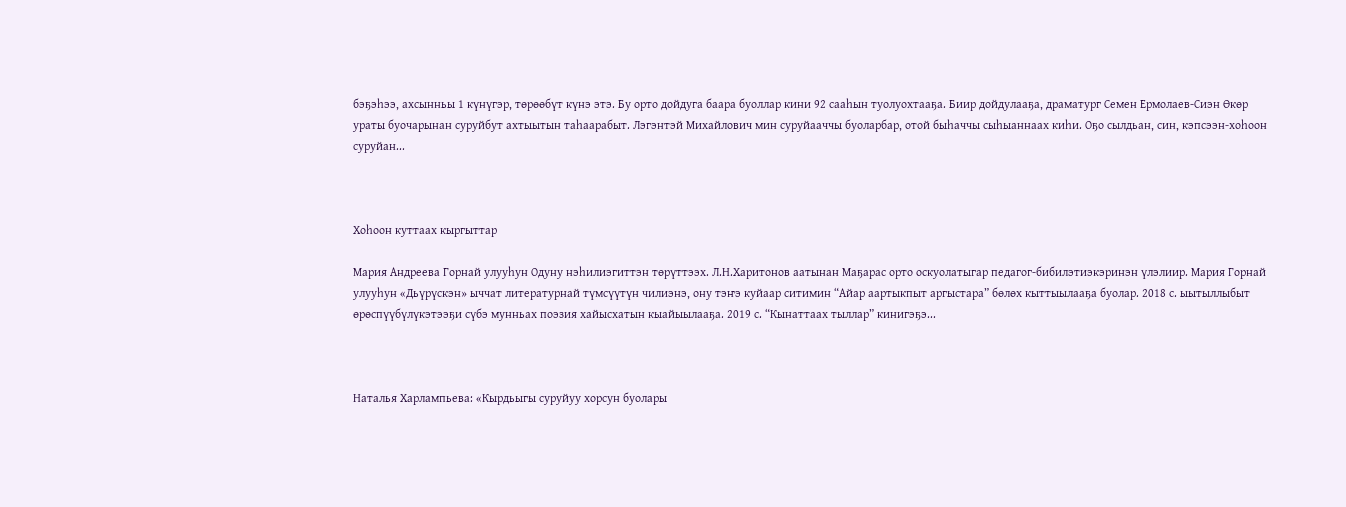бэҕэһээ, ахсынньы 1 күнүгэр, төрөөбүт күнэ этэ. Бу орто дойдуга баара буоллар кини 92 сааһын туолуохтааҕа. Биир дойдулааҕа, драматург Семен Ермолаев-Сиэн Өкөр ураты буочарынан суруйбут ахтыытын таһаарабыт. Лэгэнтэй Михайлович мин суруйааччы буоларбар, отой быһаччы сыһыаннаах киһи. Оҕо сылдьан, син, кэпсээн-хоһоон суруйан...



Хоһоон куттаах кыргыттар

Мария Андреева Горнай улууһун Одуну нэһилиэгиттэн төрүттээх. Л.Н.Харитонов аатынан Маҕарас орто оскуолатыгар педагог-бибилэтиэкэринэн үлэлиир. Мария Горнай улууһун «Дьүрүскэн» ыччат литературнай түмсүүтүн чилиэнэ, ону тэҥэ куйаар ситимин “Айар аартыкпыт аргыстара” бөлөх кыттыылааҕа буолар. 2018 с. ыытыллыбыт өрөспүүбүлүкэтээҕи сүбэ мунньах поэзия хайысхатын кыайыылааҕа. 2019 с. “Кынаттаах тыллар” кинигэҕэ...



Наталья Харлампьева: «Кырдьыгы суруйуу хорсун буолары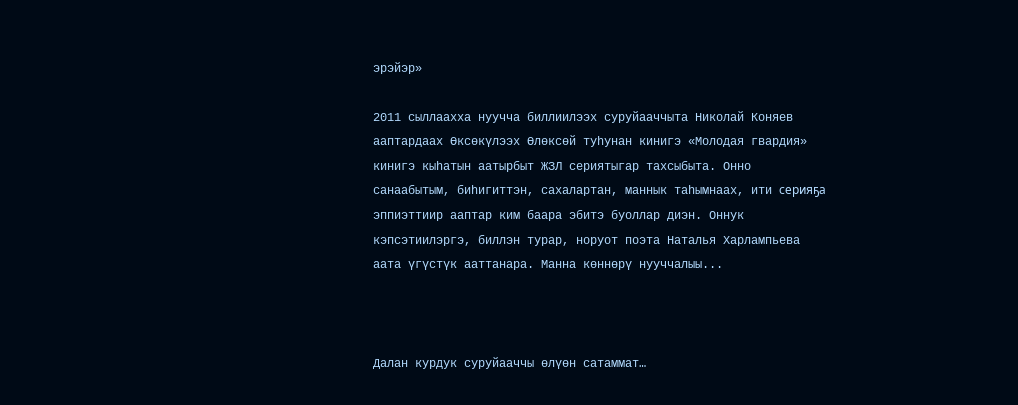эрэйэр»

2011 сыллаахха нуучча биллиилээх суруйааччыта Николай Коняев ааптардаах Өксөкүлээх Өлөксөй туһунан кинигэ «Молодая гвардия» кинигэ кыһатын аатырбыт ЖЗЛ сериятыгар тахсыбыта. Онно санаабытым, биһигиттэн, сахалартан, маннык таһымнаах, ити серияҕа эппиэттиир ааптар ким баара эбитэ буоллар диэн. Оннук кэпсэтиилэргэ, биллэн турар, норуот поэта Наталья Харлампьева аата үгүстүк ааттанара. Манна көннөрү нууччалыы...



Далан курдук суруйааччы өлүөн сатаммат…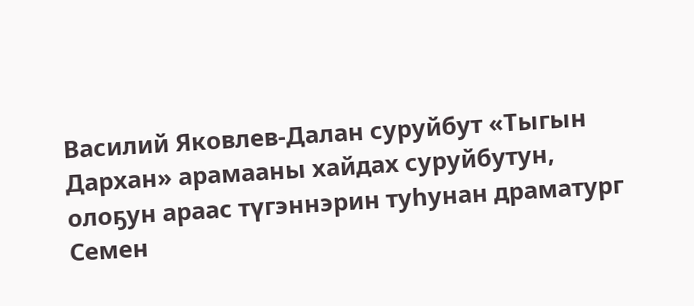Василий Яковлев-Далан суруйбут «Тыгын Дархан» арамааны хайдах суруйбутун, олоҕун араас түгэннэрин туһунан драматург Семен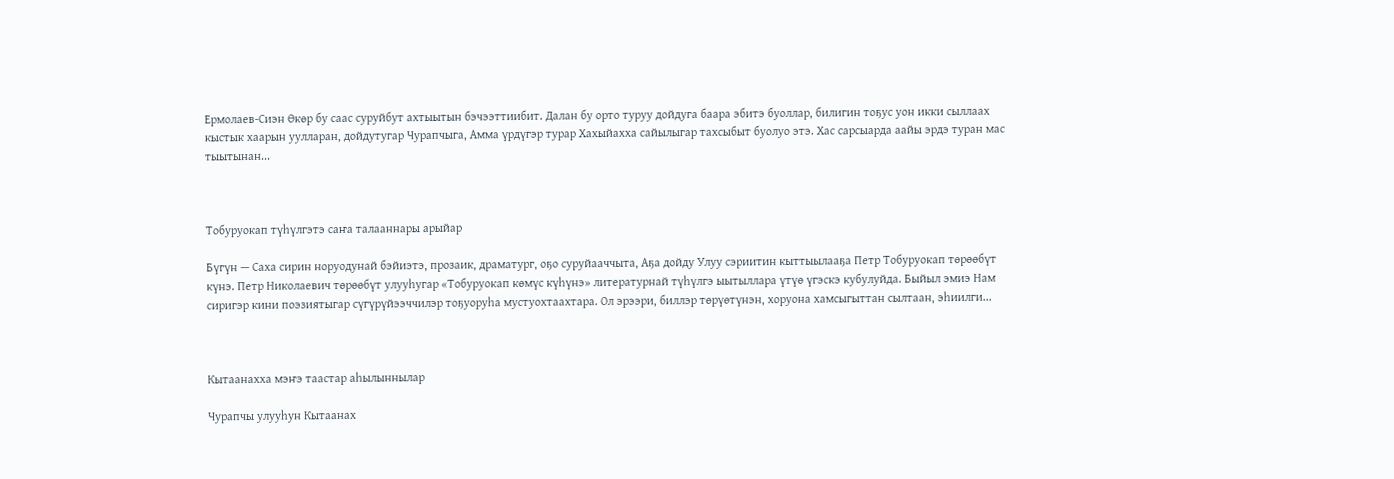Ермолаев-Сиэн Өкөр бу саас суруйбут ахтыытын бэчээттиибит. Далан бу орто туруу дойдуга баара эбитэ буоллар, билигин тоҕус уон икки сыллаах кыстык хаарын уулларан, дойдутугар Чурапчыга, Амма үрдүгэр турар Хахыйахха сайылыгар тахсыбыт буолуо этэ. Хас сарсыарда аайы эрдэ туран мас тыытынан...



Тобуруокап түһүлгэтэ саҥа талааннары арыйар

Бүгүн — Саха сирин норуодунай бэйиэтэ, прозаик, драматург, оҕо суруйааччыта, Аҕа дойду Улуу сэриитин кыттыылааҕа Петр Тобуруокап төрөөбүт күнэ. Петр Николаевич төрөөбүт улууһугар «Тобуруокап көмүс күһүнэ» литературнай түһүлгэ ыытыллара үтүө үгэскэ кубулуйда. Быйыл эмиэ Нам сиригэр кини поэзиятыгар сүгүрүйээччилэр тоҕуоруһа мустуохтаахтара. Ол эрээри, биллэр төрүөтүнэн, хоруона хамсыгыттан сылтаан, эһиилги...



Кытаанахха мэҥэ таастар аһылыннылар

Чурапчы улууһун Кытаанах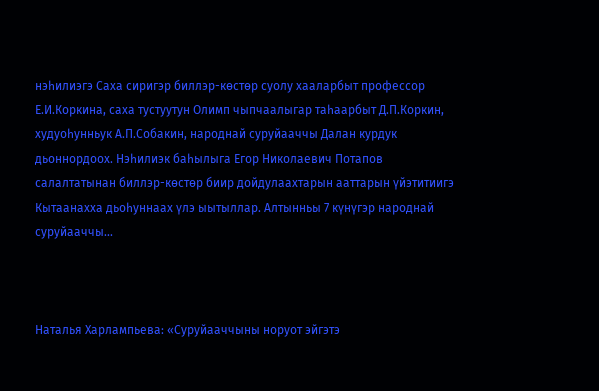нэһилиэгэ Саха сиригэр биллэр-көстөр суолу хааларбыт профессор Е.И.Коркина, саха тустуутун Олимп чыпчаалыгар таһаарбыт Д.П.Коркин, худуоһунньук А.П.Собакин, народнай суруйааччы Далан курдук дьоннордоох. Нэһилиэк баһылыга Егор Николаевич Потапов салалтатынан биллэр-көстөр биир дойдулаахтарын ааттарын үйэтитиигэ Кытаанахха дьоһуннаах үлэ ыытыллар. Алтынньы 7 күнүгэр народнай суруйааччы...



Наталья Харлампьева: «Суруйааччыны норуот эйгэтэ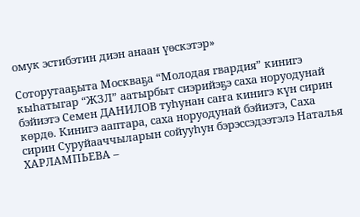омук эстибэтин диэн анаан үөскэтэр»

Соторутааҕыта Москваҕа “Молодая гвардия” кинигэ кыһатыгар “ЖЗЛ” аатырбыт сиэрийэҕэ саха норуодунай бэйиэтэ Семен ДАНИЛОВ туһунан саҥа кинигэ күн сирин көрдө. Кинигэ ааптара, саха норуодунай бэйиэтэ, Саха сирин Суруйааччыларын сойууһун бэрэссэдээтэлэ Наталья ХАРЛАМПЬЕВА –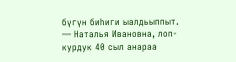бүгүн биһиги ыалдьыппыт. — Наталья Ивановна, лоп-курдук 40 сыл анараа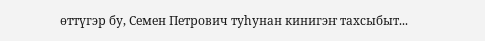өттүгэр бу, Семен Петрович туһунан кинигэҥ тахсыбыт...